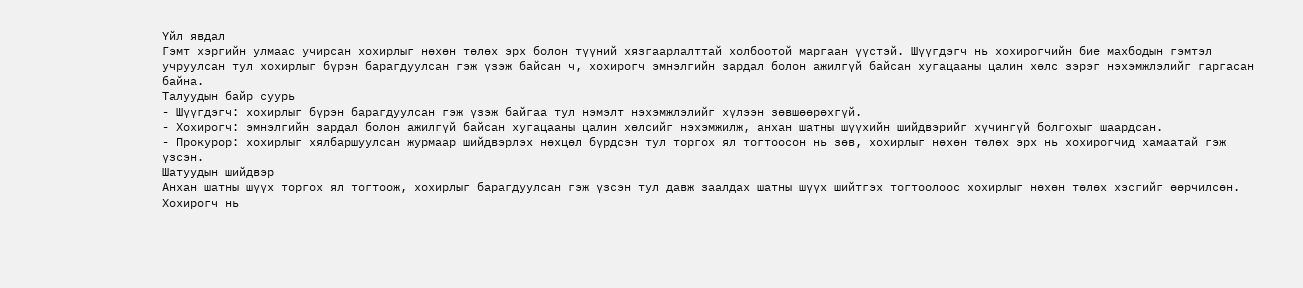Үйл явдал
Гэмт хэргийн улмаас учирсан хохирлыг нөхөн төлөх эрх болон түүний хязгаарлалттай холбоотой маргаан үүстэй. Шүүгдэгч нь хохирогчийн бие махбодын гэмтэл учруулсан тул хохирлыг бүрэн барагдуулсан гэж үзэж байсан ч, хохирогч эмнэлгийн зардал болон ажилгүй байсан хугацааны цалин хөлс зэрэг нэхэмжлэлийг гаргасан байна.
Талуудын байр суурь
- Шүүгдэгч: хохирлыг бүрэн барагдуулсан гэж үзэж байгаа тул нэмэлт нэхэмжлэлийг хүлээн зөвшөөрөхгүй.
- Хохирогч: эмнэлгийн зардал болон ажилгүй байсан хугацааны цалин хөлсийг нэхэмжилж, анхан шатны шүүхийн шийдвэрийг хүчингүй болгохыг шаардсан.
- Прокурор: хохирлыг хялбаршуулсан журмаар шийдвэрлэх нөхцөл бүрдсэн тул торгох ял тогтоосон нь зөв, хохирлыг нөхөн төлөх эрх нь хохирогчид хамаатай гэж үзсэн.
Шатуудын шийдвэр
Анхан шатны шүүх торгох ял тогтоож, хохирлыг барагдуулсан гэж үзсэн тул давж заалдах шатны шүүх шийтгэх тогтоолоос хохирлыг нөхөн төлөх хэсгийг өөрчилсөн. Хохирогч нь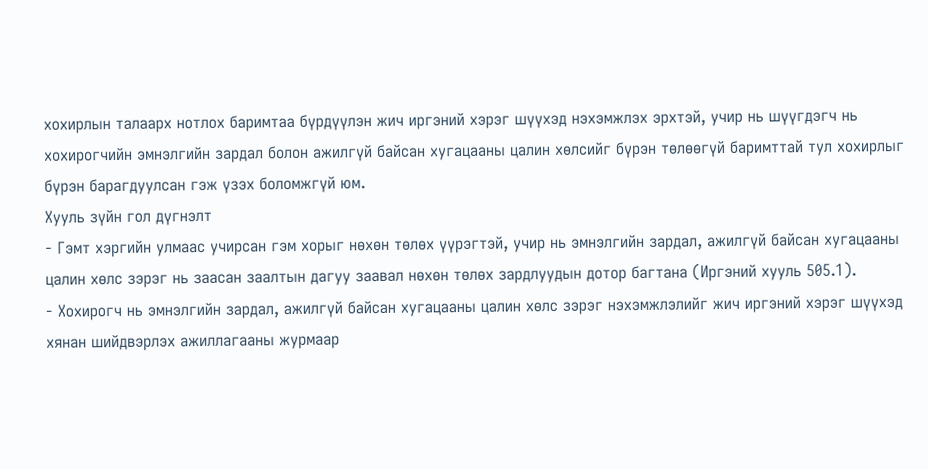хохирлын талаарх нотлох баримтаа бүрдүүлэн жич иргэний хэрэг шүүхэд нэхэмжлэх эрхтэй, учир нь шүүгдэгч нь хохирогчийн эмнэлгийн зардал болон ажилгүй байсан хугацааны цалин хөлсийг бүрэн төлөөгүй баримттай тул хохирлыг бүрэн барагдуулсан гэж үзэх боломжгүй юм.
Хууль зүйн гол дүгнэлт
- Гэмт хэргийн улмаас учирсан гэм хорыг нөхөн төлөх үүрэгтэй, учир нь эмнэлгийн зардал, ажилгүй байсан хугацааны цалин хөлс зэрэг нь заасан заалтын дагуу заавал нөхөн төлөх зардлуудын дотор багтана (Иргэний хууль 505.1).
- Хохирогч нь эмнэлгийн зардал, ажилгүй байсан хугацааны цалин хөлс зэрэг нэхэмжлэлийг жич иргэний хэрэг шүүхэд хянан шийдвэрлэх ажиллагааны журмаар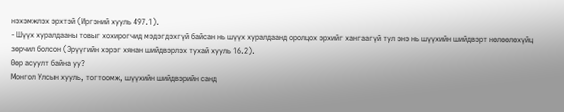нэхэмжлэх эрхтэй (Иргэний хууль 497.1).
- Шүүх хуралдааны товыг хохирогчид мэдэгдэхгүй байсан нь шүүх хуралдаанд оролцох эрхийг хангаагүй тул энэ нь шүүхийн шийдвэрт нөлөөлөхүйц зөрчил болсон (Эрүүгийн хэрэг хянан шийдвэрлэх тухай хууль 16.2).
Өөр асуулт байна уу?
Монгол Улсын хууль, тогтоомж, шүүхийн шийдвэрийн санд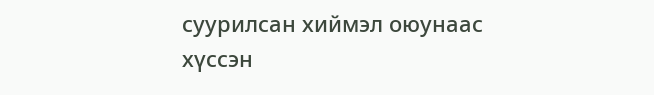суурилсан хиймэл оюунаас хүссэн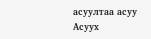асуултаа асуу
Асуух